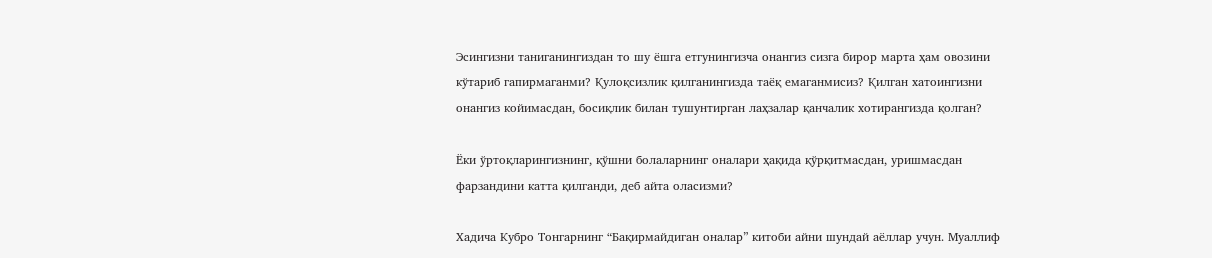Эсингизни таниганингиздан то шу ёшга етгунингизча онангиз сизга бирор марта ҳам овозини кўтариб гапирмаганми? Қулоқсизлик қилганингизда таёқ емаганмисиз? Қилган хатоингизни онангиз койимасдан, босиқлик билан тушунтирган лаҳзалар қанчалик хотирангизда қолган?

Ёки ўртоқларингизнинг, қўшни болаларнинг оналари ҳақида қўрқитмасдан, уришмасдан фарзандини катта қилганди, деб айта оласизми?

Хадича Кубро Тонгарнинг “Бақирмайдиган оналар” китоби айни шундай аёллар учун. Муаллиф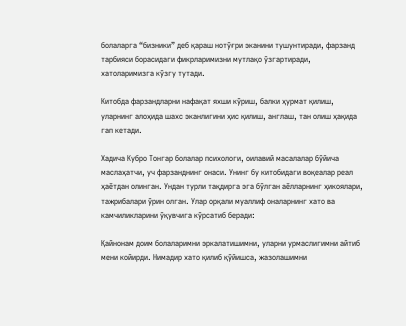болаларга “бизники” деб қараш нотўғри эканини тушунтиради, фарзанд тарбияси борасидаги фикрларимизни мутлақо ўзгартиради, хатоларимизга кўзгу тутади.

Китобда фарзандларни нафақат яхши кўриш, балки ҳурмат қилиш, уларнинг алоҳида шахс эканлигини ҳис қилиш, англаш, тан олиш ҳақида гап кетади.

Хадича Кубро Тонгар болалар психологи, оилавий масалалар бўйича маслаҳатчи, уч фарзанднинг онаси. Унинг бу китобидаги воқеалар реал ҳаётдан олинган. Ундан турли тақдирга эга бўлган аёлларнинг ҳикоялари, тажрибалари ўрин олган. Улар орқали муаллиф оналарнинг хато ва камчиликларини ўқувчига кўрсатиб беради:

Қайнонам доим болаларимни эркалатишимни, уларни урмаслигимни айтиб мени койирди. Нимадир хато қилиб қўйишса, жазолашимни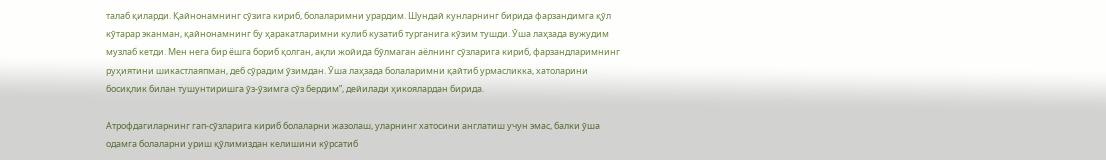талаб қиларди. Қайнонамнинг сўзига кириб, болаларимни урардим. Шундай кунларнинг бирида фарзандимга қўл кўтарар эканман, қайнонамнинг бу ҳаракатларимни кулиб кузатиб турганига кўзим тушди. Ўша лаҳзада вужудим музлаб кетди. Мен нега бир ёшга бориб қолган, ақли жойида бўлмаган аёлнинг сўзларига кириб, фарзандларимнинг руҳиятини шикастлаяпман, деб сўрадим ўзимдан. Ўша лаҳзада болаларимни қайтиб урмасликка, хатоларини босиқлик билан тушунтиришга ўз-ўзимга сўз бердим”, дейилади ҳикоялардан бирида.

Атрофдагиларнинг гап-сўзларига кириб болаларни жазолаш, уларнинг хатосини англатиш учун эмас, балки ўша одамга болаларни уриш қўлимиздан келишини кўрсатиб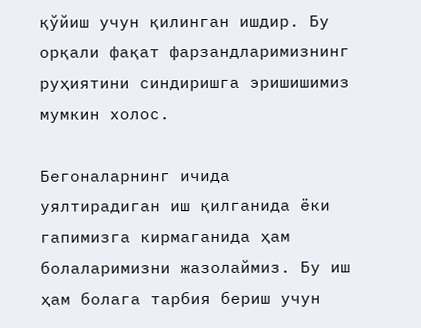қўйиш учун қилинган ишдир. Бу орқали фақат фарзандларимизнинг руҳиятини синдиришга эришишимиз мумкин холос.

Бегоналарнинг ичида уялтирадиган иш қилганида ёки гапимизга кирмаганида ҳам болаларимизни жазолаймиз. Бу иш ҳам болага тарбия бериш учун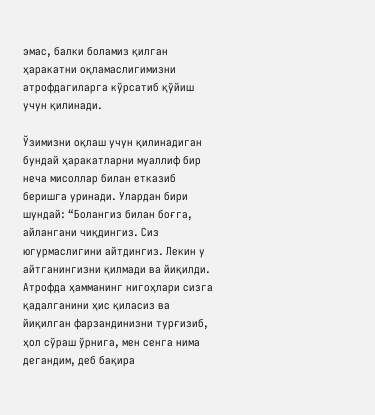эмас, балки боламиз қилган ҳаракатни оқламаслигимизни атрофдагиларга кўрсатиб қўйиш учун қилинади.

Ўзимизни оқлаш учун қилинадиган бундай ҳаракатларни муаллиф бир неча мисоллар билан етказиб беришга уринади. Улардан бири шундай: “Болангиз билан боғга, айлангани чиқдингиз. Сиз югурмаслигини айтдингиз. Лекин у айтганингизни қилмади ва йиқилди. Атрофда ҳамманинг нигоҳлари сизга қадалганини ҳис қиласиз ва йиқилган фарзандинизни турғизиб, ҳол сўраш ўрнига, мен сенга нима дегандим, деб бақира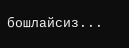бошлайсиз...